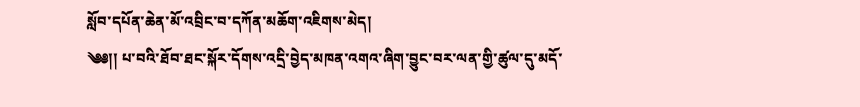སློབ་དཔོན་ཆེན་མོ་འབྲིང་བ་དཀོན་མཆོག་འཇིགས་མེད།
༄༅།། པ་བའི་ཐོབ་ཐང་སྐོར་དོགས་འདྲི་བྱེད་མཁན་འགའ་ཞིག་བྱུང་བར་ལན་གྱི་ཚུལ་དུ་མདོ་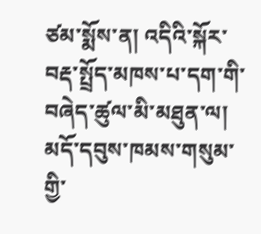ཙམ་སྨོས་ན། འདིའི་སྐོར་བརྡ་སྤྲོད་མཁས་པ་དག་གི་བཞེད་ཚུལ་མི་མཐུན་ལ། མདོ་དབུས་ཁམས་གསུམ་གྱི་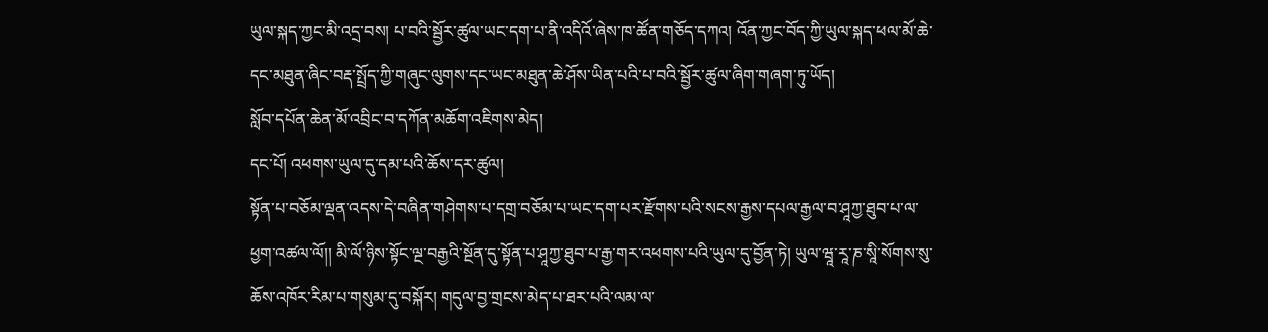ཡུལ་སྐད་ཀྱང་མི་འདྲ་བས། པ་བའི་སྦྱོར་ཚུལ་ཡང་དག་པ་ནི་འདིའོ་ཞེས་ཁ་ཚོན་གཅོད་དཀའ། འོན་ཀྱང་བོད་ཀྱི་ཡུལ་སྐད་ཕལ་མོ་ཆེ་དང་མཐུན་ཞིང་བརྡ་སྤྲོད་ཀྱི་གཞུང་ལུགས་དང་ཡང་མཐུན་ཆེ་ཤོས་ཡིན་པའི་པ་བའི་སྦྱོར་ཚུལ་ཞིག་གཞག་ཏུ་ཡོད།
སློབ་དཔོན་ཆེན་མོ་འབྲིང་བ་དཀོན་མཆོག་འཇིགས་མེད།
དང་པོ། འཕགས་ཡུལ་དུ་དམ་པའི་ཆོས་དར་ཚུལ།
སྟོན་པ་བཅོམ་ལྡན་འདས་དེ་བཞིན་གཤེགས་པ་དགྲ་བཅོམ་པ་ཡང་དག་པར་རྫོགས་པའི་སངས་རྒྱས་དཔལ་རྒྱལ་བ་ཤཱཀྱ་ཐུབ་པ་ལ་ཕྱག་འཚལ་ལོ།། མི་ལོ་ཉིས་སྟོང་ལྔ་བརྒྱའི་སྔོན་དུ་སྟོན་པ་ཤཱཀྱ་ཐུབ་པ་རྒྱ་གར་འཕགས་པའི་ཡུལ་དུ་བྱོན་ཏེ། ཡུལ་ཝཱ་རཱ་ཎ་སཱི་སོགས་སུ་ཆོས་འཁོར་རིམ་པ་གསུམ་དུ་བསྐོར། གདུལ་བྱ་གྲངས་མེད་པ་ཐར་པའི་ལམ་ལ་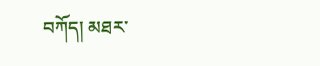བཀོད། མཐར་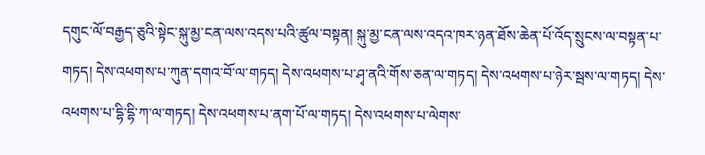དགུང་ལོ་བརྒྱད་ཅུའི་སྟེང་སྐུ་མྱ་ངན་ལས་འདས་པའི་ཚུལ་བསྟན། སྐུ་མྱ་ངན་ལས་འདའ་ཁར་ཉན་ཐོས་ཆེན་པོ་འོད་སྲུངས་ལ་བསྟན་པ་གཏད། དེས་འཕགས་པ་ཀུན་དགའ་བོ་ལ་གཏད། དེས་འཕགས་པ་ཤྭ་ནའི་གོས་ཅན་ལ་གཏད། དེས་འཕགས་པ་ཉེར་སྦས་ལ་གཏད། དེས་འཕགས་པ་དྷི་དྷི་ཀ་ལ་གཏད། དེས་འཕགས་པ་ནག་པོ་ལ་གཏད། དེས་འཕགས་པ་ལེགས་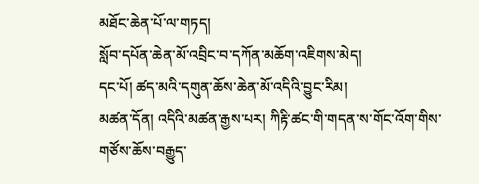མཐོང་ཆེན་པོ་ལ་གཏད།
སློབ་དཔོན་ཆེན་མོ་འབྲིང་བ་དཀོན་མཆོག་འཇིགས་མེད།
དང་པོ། ཚད་མའི་དགུན་ཆོས་ཆེན་མོ་འདིའི་བྱུང་རིམ།
མཚན་དོན། འདིའི་མཚན་རྒྱས་པར། ཀིརྟི་ཚང་གི་གདན་ས་གོང་འོག་གིས་གཙོས་ཆོས་བརྒྱུད་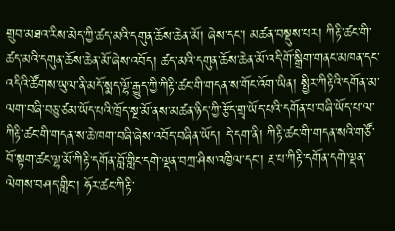གྲུབ་མཐའ་རིས་མེད་ཀྱི་ཚད་མའི་དགུན་ཆོས་ཆེན་མོ། ཞེས་དང་། མཚན་བསྡུས་པར། ཀིརྟི་ཚང་གི་ཚད་མའི་དགུན་ཆོས་ཆེན་མོ་ཞེས་འབོད། ཚད་མའི་དགུན་ཆོས་ཆེན་མོ་འདི་གོ་སྒྲིག་གནང་མཁན་དང་འདིའི་ཚོགས་ཡུལ་ནི་མདོ་སྨད་ལྷོ་རྒྱུད་ཀྱི་ཀིརྟི་ཚང་གི་གདན་ས་གོང་འོག་ཡིན། སྤྱིར་ཀིརྟིའི་དགོན་མ་ལག་བཞི་བཅུ་ཙམ་ཡོད་པའི་ཁྲོད་སྔ་མོ་ནས་མཚན་ཉིད་ཀྱི་རྩོད་གྲྭ་ཡོད་པའི་དགོན་པ་བཞི་ཡོད་པ་ལ་ཀིརྟི་ཚང་གི་གདན་ས་ཆེ་ཁག་བཞི་ཞེས་འབོད་བཞིན་ཡོད། དེ་དག་ནི། ཀིརྟི་ཚང་གི་གདན་སའི་གཙོ་བོ་སྟག་ཚང་ལྷ་མོ་ཀིརྟི་དགོན་བློ་གླིང་དགེ་ལྡན་བཀྲ་ཤིས་འཁྱིལ་དང་། རྔ་པ་ཀིརྟི་དགོན་དགེ་ལྡན་ལེགས་བཤད་གླིང་། ཧོར་ཚང་ཀིརྟི་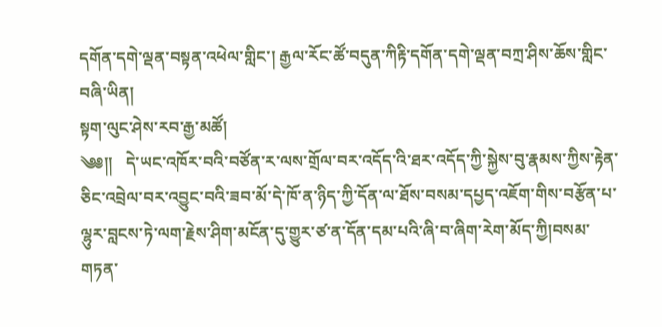དགོན་དགེ་ལྡན་བསྟན་འཕེལ་གླིང་། རྒྱལ་རོང་ཚོ་བདུན་ཀིརྟི་དགོན་དགེ་ལྡན་བཀྲ་ཤིས་ཆོས་གླིང་བཞི་ཡིན།
སྟག་ལུང་ཤེས་རབ་རྒྱ་མཚོ།
༄༅།།   དེ་ཡང་འཁོར་བའི་བཙོན་ར་ལས་གྲོལ་བར་འདོད་འི་ཐར་འདོད་ཀྱི་སྐྱེས་བུ་རྣམས་ཀྱིས་རྟེན་ཅིང་འབྲེལ་བར་འབྱུང་བའི་ཟབ་མོ་དེ་ཁོ་ན་ཉིད་ཀྱི་དོན་ལ་ཐོས་བསམ་དཔྱད་འཇོག་གིས་བརྩོན་པ་ལྷུར་བླངས་ཏེ་ལག་རྗེས་ཤིག་མངོན་དུ་གྱུར་ཙ་ན་དོན་དམ་པའི་ཞི་བ་ཞིག་རེག་མོད་ཀྱི།བསམ་གཏན་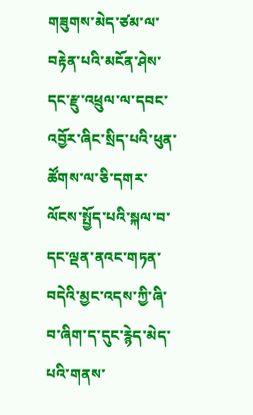གཟུགས་མེད་ཙམ་ལ་བརྟེན་པའི་མངོན་ཤེས་དང་རྫུ་འཕྲུལ་ལ་དབང་འབྱོར་ཞིང་སྲིད་པའི་ཕུན་ཚོགས་ལ་ཅི་དགར་ལོངས་སྤྱོད་པའི་སྐལ་བ་དང་ལྡན་ནའང་གཏན་བདེའི་མྱང་འདས་ཀྱི་ཞི་བ་ཞིག་ད་དུང་རྙེད་མེད་པའི་གནས་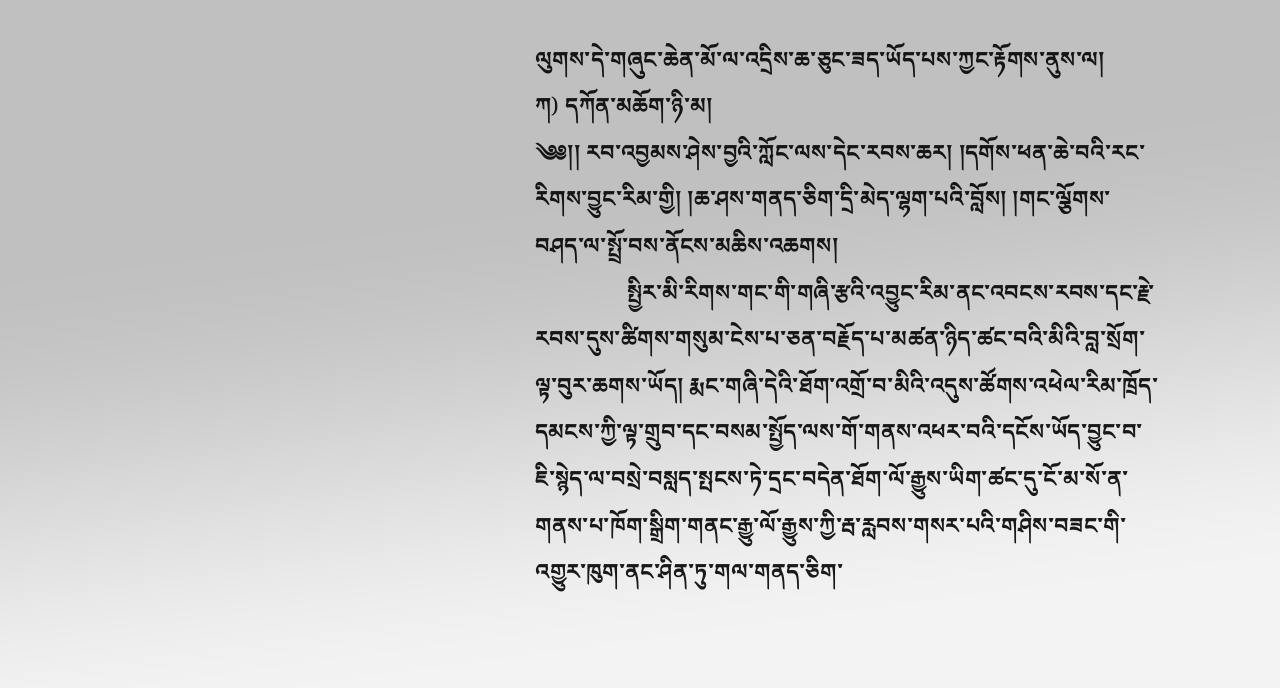ལུགས་དེ་གཞུང་ཆེན་མོ་ལ་འདྲིས་ཆ་ཅུང་ཟད་ཡོད་པས་ཀྱང་རྟོགས་ནུས་ལ།
ཀ) དཀོན་མཆོག་ཉི་མ།
༄༅།། རབ་འབྱམས་ཤེས་བྱའི་ཀློང་ལས་དེང་རབས་ཆར། །དགོས་ཕན་ཆེ་བའི་རང་རིགས་བྱུང་རིམ་གྱི། །ཆ་ཤས་གནད་ཅིག་དྲི་མེད་ལྷག་པའི་བློས། །གང་ལྕོགས་བཤད་ལ་སྤྲོ་བས་ནོངས་མཆིས་འཆགས།
                སྤྱིར་མི་རིགས་གང་གི་གཞི་རྩའི་འབྱུང་རིམ་ནང་འབངས་རབས་དང་རྗེ་རབས་དུས་ཚིགས་གསུམ་ངེས་པ་ཅན་བརྗོད་པ་མཚན་ཉིད་ཚང་བའི་མིའི་བླ་སྲོག་ལྟ་བུར་ཆགས་ཡོད། རྨང་གཞི་དེའི་ཐོག་འགྲོ་བ་མིའི་འདུས་ཚོགས་འཕེལ་རིམ་ཁྲོད་དམངས་ཀྱི་ལྟ་གྲུབ་དང་བསམ་སྤྱོད་ལས་གོ་གནས་འཕར་བའི་དངོས་ཡོད་བྱུང་བ་ཇི་སྙེད་ལ་བསྲེ་བསླད་སྤངས་ཏེ་དྲང་བདེན་ཐོག་ལོ་རྒྱུས་ཡིག་ཚང་དུ་ངོ་མ་སོ་ན་གནས་པ་ཁོག་སྒྲིག་གནང་རྒྱུ་ལོ་རྒྱུས་ཀྱི་རྦ་རླབས་གསར་པའི་གཤིས་བཟང་གི་འགྱུར་ཁུག་ནང་ཤིན་ཏུ་གལ་གནད་ཅིག་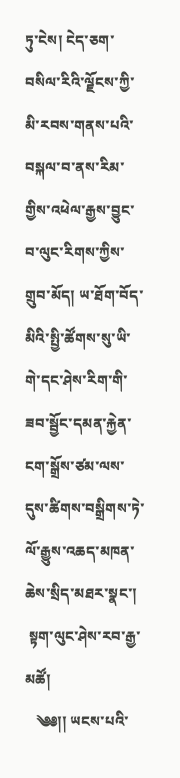ཏུ་ངེས། ངེད་ཅག་བསིལ་རིའི་ལྗོངས་ཀྱི་མི་རབས་གནས་པའི་བསྐལ་བ་ནས་རིམ་གྱིས་འཕེལ་རྒྱས་བྱུང་བ་ལུང་རིགས་ཀྱིས་གྲུབ་མོད། ཡ་ཐོག་བོད་མིའི་སྤྱི་ཚོགས་སུ་ཡི་གེ་དང་ཤེས་རིག་གི་ཟབ་སྦྱོང་དམན་རྐྱེན་ངག་སྒྲོས་ཙམ་ལས་དུས་ཚིགས་བསྒྲིགས་ཏེ་ལོ་རྒྱུས་འཆད་མཁན་ཆེས་སྲིད་མཐར་སྣང་།
 སྟག་ལུང་ཤེས་རབ་རྒྱ་མཚོ།
   ༄༅།། ཡངས་པའི་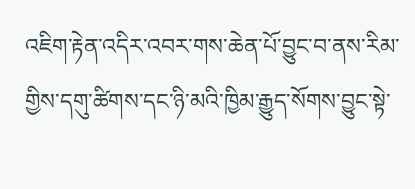འཇིག་རྟེན་འདིར་འབར་གས་ཆེན་པོ་བྱུང་བ་ནས་རིམ་གྱིས་དགུ་ཚིགས་དང་ཉི་མའི་ཁྱིམ་རྒྱུད་སོགས་བྱུང་སྟེ་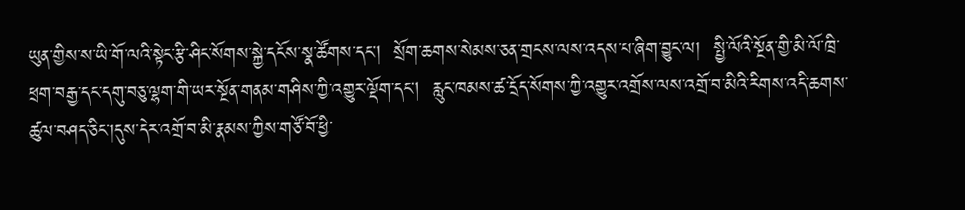ཡུན་གྱིས་ས་ཡི་གོ་ལའི་སྟེང་རྩི་ཤིང་སོགས་སྐྱེ་དངོས་སྣ་ཚོགས་དང།  སྲོག་ཆགས་སེམས་ཅན་གྲངས་ལས་འདས་པ་ཞིག་བྱུང་ལ།  སྤྱི་ལོའི་སྔོན་གྱི་མི་ལོ་ཁྲི་ཕྲག་བརྒྱ་དང་དགུ་བཅུ་ལྷག་གི་ཡར་སྔོན་གནམ་གཤིས་ཀྱི་འགྱུར་ལྡོག་དང།  རླུང་ཁམས་ཚ་དྲོད་སོགས་ཀྱི་འགྱུར་འགྲོས་ལས་འགྲོ་བ་མིའི་རིགས་འདི་ཆགས་ཚུལ་བཤད་ཅིང་།དུས་དེར་འགྲོ་བ་མི་རྣམས་ཀྱིས་གཙོ་བོ་ཕྱི་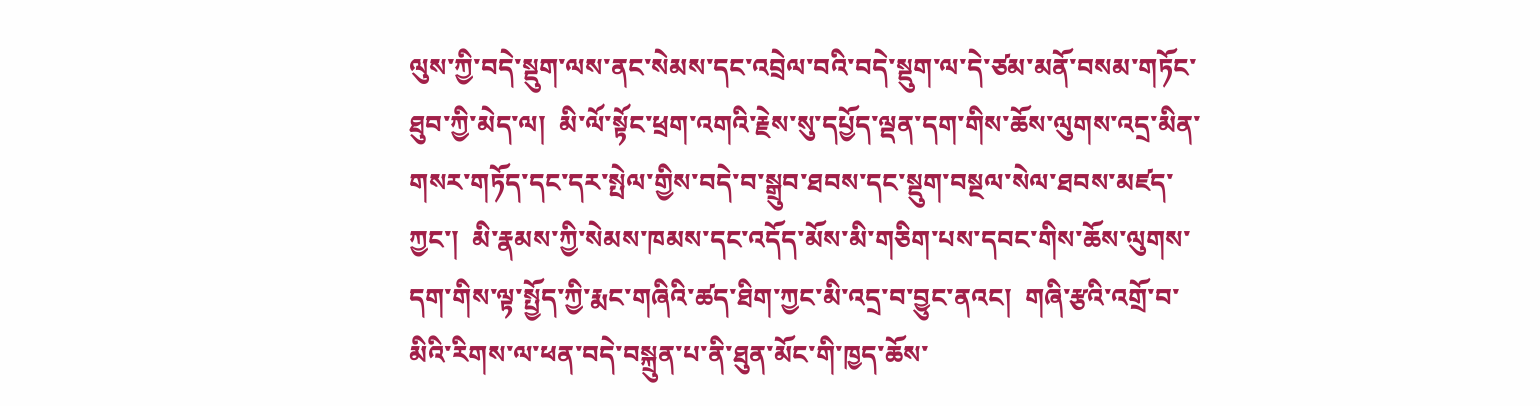ལུས་ཀྱི་བདེ་སྡུག་ལས་ནང་སེམས་དང་འབྲེལ་བའི་བདེ་སྡུག་ལ་དེ་ཙམ་མནོ་བསམ་གཏོང་ཐུབ་ཀྱི་མེད་ལ།  མི་ལོ་སྟོང་ཕྲག་འགའི་རྗེས་སུ་དཔྱོད་ལྡན་དག་གིས་ཆོས་ལུགས་འདྲ་མིན་གསར་གཏོད་དང་དར་སྤེལ་གྱིས་བདེ་བ་སྒྲུབ་ཐབས་དང་སྡུག་བསྔལ་སེལ་ཐབས་མཛད་ཀྱང་།  མི་རྣམས་ཀྱི་སེམས་ཁམས་དང་འདོད་མོས་མི་གཅིག་པས་དབང་གིས་ཆོས་ལུགས་དག་གིས་ལྟ་སྤྱོད་ཀྱི་རྨང་གཞིའི་ཚད་ཐིག་ཀྱང་མི་འདྲ་བ་བྱུང་ནའང།  གཞི་རྩའི་འགྲོ་བ་མིའི་རིགས་ལ་ཕན་བདེ་བསྐྲུན་པ་ནི་ཐུན་མོང་གི་ཁྱད་ཆོས་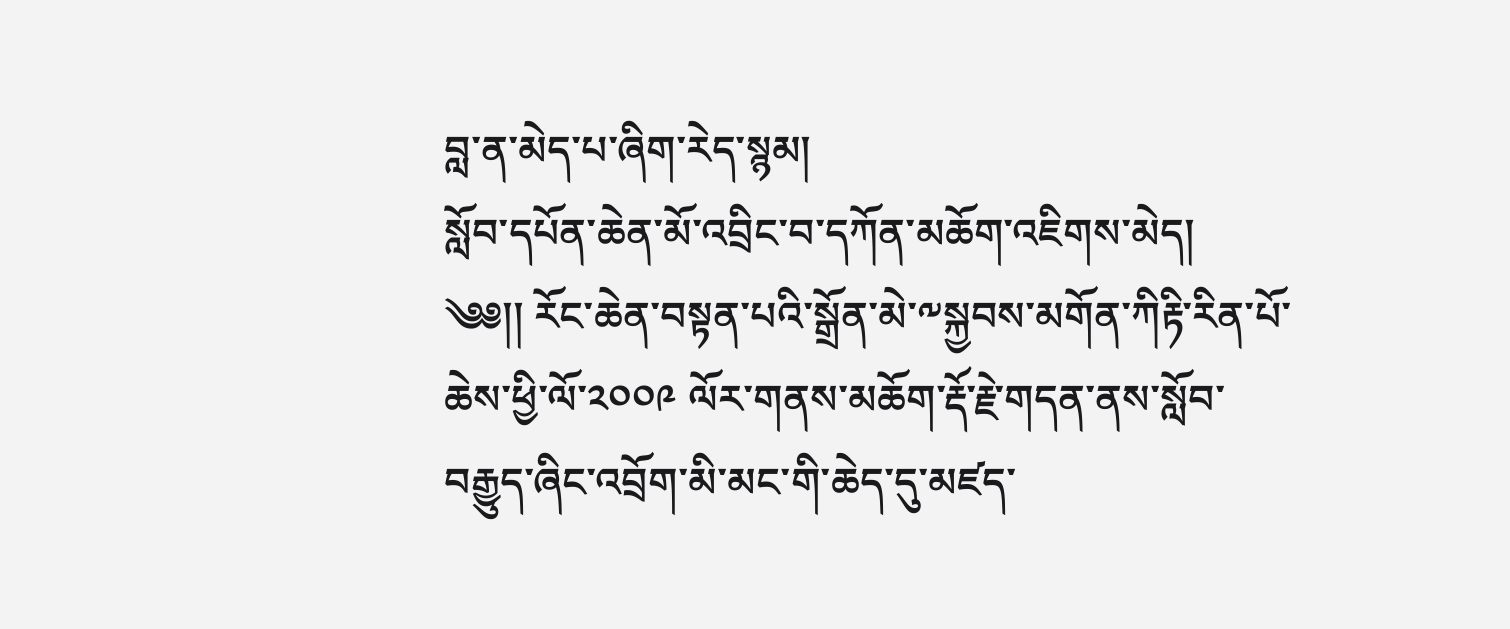བླ་ན་མེད་པ་ཞིག་རེད་སྙམ།
སློབ་དཔོན་ཆེན་མོ་འབྲིང་བ་དཀོན་མཆོག་འཇིགས་མེད།
༄༅།། རོང་ཆེན་བསྟན་པའི་སྒྲོན་མེ་༸སྐྱབས་མགོན་ཀིརྟི་རིན་པོ་ཆེས་ཕྱི་ལོ་༢༠༠༩ ལོར་གནས་མཆོག་རྡོ་རྗེ་གདན་ནས་སློབ་བརྒྱུད་ཞིང་འབྲོག་མི་མང་གི་ཆེད་དུ་མཛད་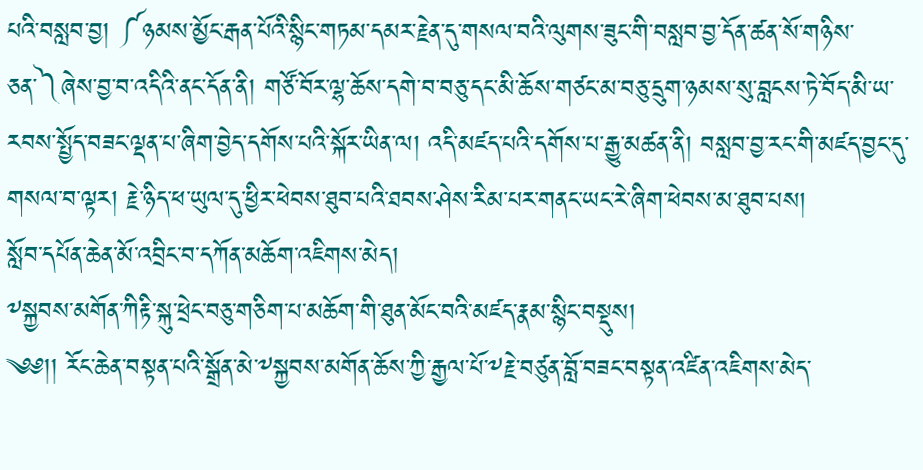པའི་བསླབ་བྱ། ༼ཉམས་མྱོང་རྒན་པོའི་སྙིང་གཏམ་དམར་རྗེན་དུ་གསལ་བའི་ལུགས་ཟུང་གི་བསླབ་བྱ་དོན་ཚན་སོ་གཉིས་ཅན་༽ཞེས་བྱ་བ་འདིའི་ནང་དོན་ནི། གཙོ་བོར་ལྷ་ཆོས་དགེ་བ་བཅུ་དང་མི་ཆོས་གཙང་མ་བཅུ་དྲུག་ཉམས་སུ་བླངས་ཏེ་བོད་མི་ཡ་རབས་སྤྱོད་བཟང་ལྡན་པ་ཞིག་བྱེད་དགོས་པའི་སྐོར་ཡིན་ལ། འདི་མཛད་པའི་དགོས་པ་རྒྱུ་མཚན་ནི། བསླབ་བྱ་རང་གི་མཛད་བྱང་དུ་གསལ་བ་ལྟར། རྗེ་ཉིད་ཕ་ཡུལ་དུ་ཕྱིར་ཕེབས་ཐུབ་པའི་ཐབས་ཤེས་རིམ་པར་གནང་ཡང་རེ་ཞིག་ཕེབས་མ་ཐུབ་པས།
སློབ་དཔོན་ཆེན་མོ་འབྲིང་བ་དཀོན་མཆོག་འཇིགས་མེད།
༸སྐྱབས་མགོན་ཀིརྟི་སྐུ་ཕྲེང་བཅུ་གཅིག་པ་མཆོག་གི་ཐུན་མོང་བའི་མཛད་རྣམ་སྙིང་བསྡུས།
༄༅།། རོང་ཆེན་བསྟན་པའི་སྒྲོན་མེ་༸སྐྱབས་མགོན་ཆོས་ཀྱི་རྒྱལ་པོ་༸རྗེ་བཙུན་བློ་བཟང་བསྟན་འཛིན་འཇིགས་མེད་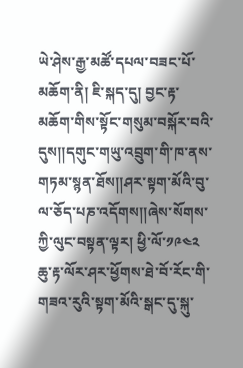ཡེ་ཤེས་རྒྱ་མཚོ་དཔལ་བཟང་པོ་མཆོག་ནི། ཇི་སྐད་དུ། བྱང་རྟ་མཆོག་གིས་སྟོང་གསུམ་བསྐོར་བའི་དུས།།དགུང་གཡུ་འབྲུག་གི་ཁ་ནས་གཏམ་སྙན་ཐོས།།ཤར་སྟག་མོའི་བུ་ལ་ཅོད་པཎ་འདོགས།།ཞེས་སོགས་ཀྱི་ལུང་བསྟན་ལྟར། ཕྱི་ལོ་༡༩༤༢ ཆུ་རྟ་ལོར་ཤར་ཕྱོགས་ཐེ་བོ་རོང་གི་གཟའ་རུའི་སྟག་མོའི་སྒང་དུ་སྐུ་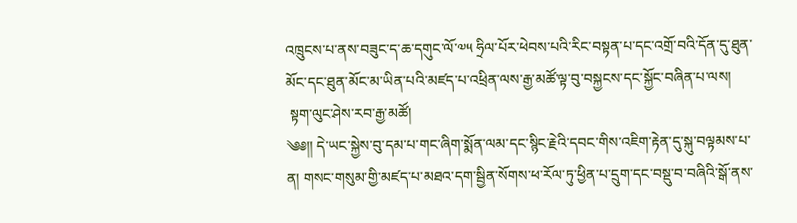འཁྲུངས་པ་ནས་བཟུང་ད་ཆ་དགུང་ལོ་༧༥ ཧྲིལ་པོར་ཕེབས་པའི་རིང་བསྟན་པ་དང་འགྲོ་བའི་དོན་དུ་ཐུན་མོང་དང་ཐུན་མོང་མ་ཡིན་པའི་མཛད་པ་འཕྲིན་ལས་རྒྱ་མཚོ་ལྟ་བུ་བསྐྱངས་དང་སྐྱོང་བཞིན་པ་ལས།
 སྟག་ལུང་ཤེས་རབ་རྒྱ་མཚོ།
༄༅།། དེ་ཡང་སྐྱེས་བུ་དམ་པ་གང་ཞིག་སྨོན་ལམ་དང་སྙིང་རྗེའི་དབང་གིས་འཇིག་རྟེན་དུ་སྐུ་བལྟམས་པ་ན། གསང་གསུམ་གྱི་མཛད་པ་མཐའ་དག་སྦྱིན་སོགས་ཕ་རོལ་ཏུ་ཕྱིན་པ་དྲུག་དང་བསྡུ་བ་བཞིའི་སྒོ་ནས་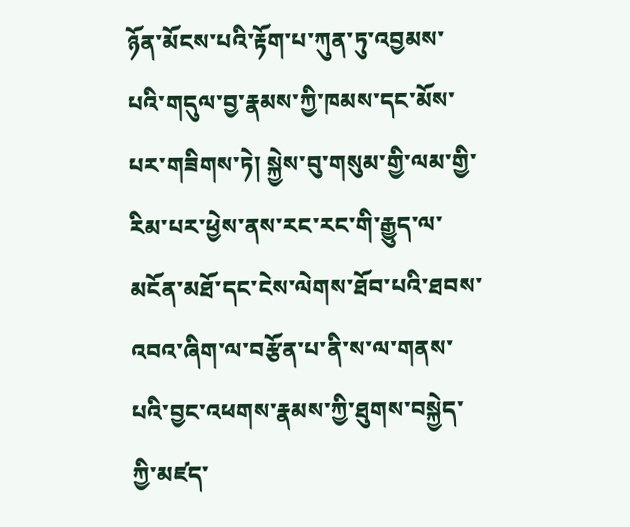ཉོན་མོངས་པའི་རྟོག་པ་ཀུན་ཏུ་འབྱམས་པའི་གདུལ་བྱ་རྣམས་ཀྱི་ཁམས་དང་མོས་པར་གཟིགས་ཏེ། སྐྱེས་བུ་གསུམ་གྱི་ལམ་གྱི་རིམ་པར་ཕྱེས་ནས་རང་རང་གི་རྒྱུད་ལ་མངོན་མཐོ་དང་ངེས་ལེགས་ཐོབ་པའི་ཐབས་འབའ་ཞིག་ལ་བརྩོན་པ་ནི་ས་ལ་གནས་པའི་བྱང་འཕགས་རྣམས་ཀྱི་ཐུགས་བསྐྱེད་ཀྱི་མཛད་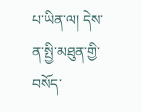པ་ཡིན་ལ། དེས་ན་སྤྱི་མཐུན་གྱི་བསོད་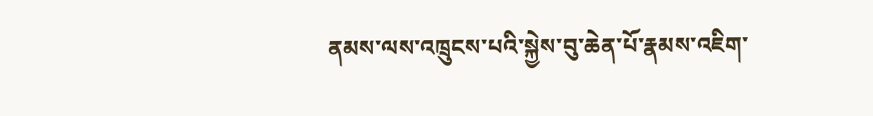ནམས་ལས་འཁྲུངས་པའི་སྐྱེས་བུ་ཆེན་པོ་རྣམས་འཇིག་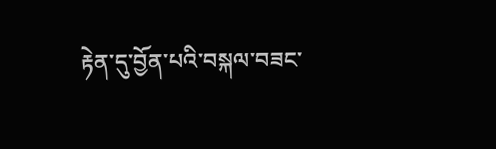རྟེན་དུ་བྱོན་པའི་བསྐལ་བཟང་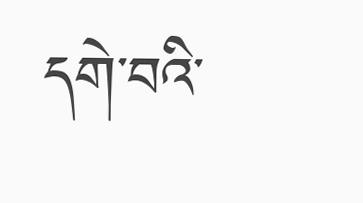དགེ་བའི་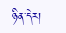ཉིན་དེར།